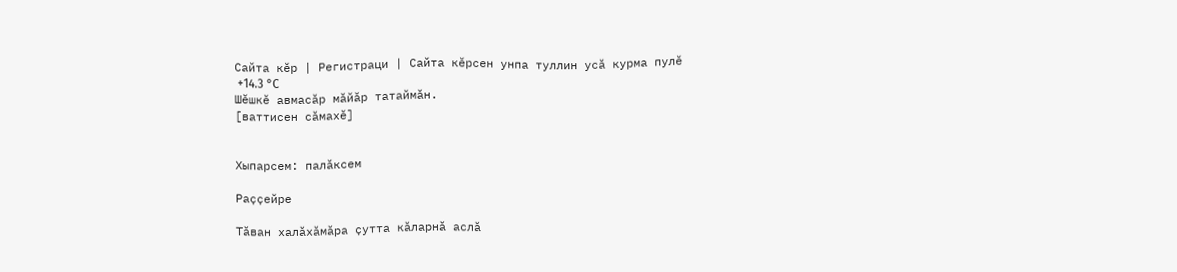Сайта кӗр | Регистраци | Сайта кӗрсен унпа туллин усӑ курма пулӗ
 +14.3 °C
Шӗшкӗ авмасӑр мӑйӑр татаймӑн.
[ваттисен сӑмахӗ]


Хыпарсем: палӑксем

Раҫҫейре

Тӑван халӑхӑмӑра ҫутта кӑларнӑ аслӑ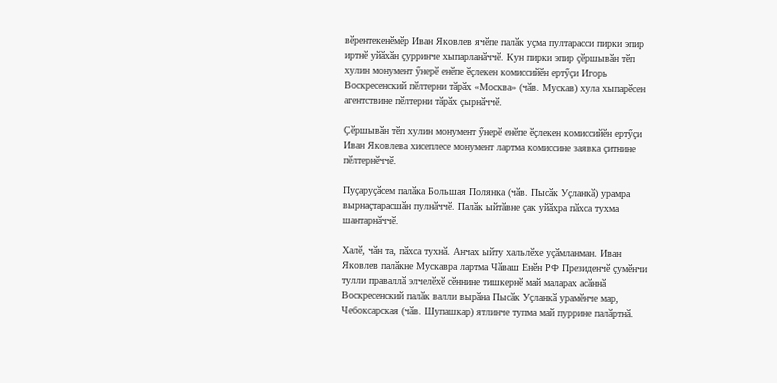вӗрентекенӗмӗр Иван Яковлев ячӗпе палӑк уҫма пултарасси пирки эпир иртнӗ уйӑхӑн ҫурринче хыпарланӑччӗ. Кун пирки эпир ҫӗршывӑн тӗп хулин монумент ӳнерӗ енӗпе ӗҫлекен комиссийӗн ертӳҫи Игорь Воскресенский пӗлтерни тӑрӑх «Москва» (чӑв. Мускав) хула хыпарӗсен агентствине пӗлтерни тӑрӑх ҫырнӑччӗ.

Ҫӗршывӑн тӗп хулин монумент ӳнерӗ енӗпе ӗҫлекен комиссийӗн ертӳҫи Иван Яковлева хисеплесе монумент лартма комиссине заявка ҫитнине пӗлтернӗччӗ.

Пуҫаруҫӑсем палӑка Большая Полянка (чӑв. Пысӑк Уҫланкӑ) урамра вырнаҫтарасшӑн пулнӑччӗ. Палӑк ыйтӑвне ҫак уйӑхра пӑхса тухма шантарнӑччӗ.

Халӗ, чӑн та, пӑхса тухнӑ. Анчах ыйту хальлӗхе уҫӑмланман. Иван Яковлев палӑкне Мускавра лартма Чӑваш Енӗн РФ Президенчӗ ҫумӗнчи тулли праваллӑ элчелӗхӗ сӗннине тишкернӗ май маларах асӑннӑ Воскресенский палӑк валли вырӑна Пысӑк Уҫланкӑ урамӗнче мар, Чебоксарская (чӑв. Шупашкар) ятлинче тупма май пуррине палӑртнӑ.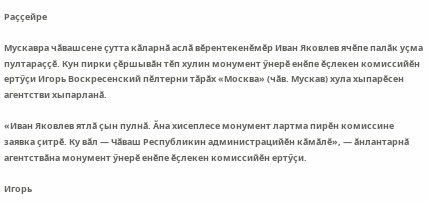Раҫҫейре

Мускавра чӑвашсене ҫутта кӑларнӑ аслӑ вӗрентекенӗмӗр Иван Яковлев ячӗпе палӑк уҫма пултараҫҫӗ. Кун пирки ҫӗршывӑн тӗп хулин монумент ӳнерӗ енӗпе ӗҫлекен комиссийӗн ертӳҫи Игорь Воскресенский пӗлтерни тӑрӑх «Москва» (чӑв. Мускав) хула хыпарӗсен агентстви хыпарланӑ.

«Иван Яковлев ятлӑ ҫын пулнӑ. Ӑна хисеплесе монумент лартма пирӗн комиссине заявка ҫитрӗ. Ку вӑл — Чӑваш Республикин администрацийӗн кӑмӑлӗ», — ӑнлантарнӑ агентствӑна монумент ӳнерӗ енӗпе ӗҫлекен комиссийӗн ертӳҫи.

Игорь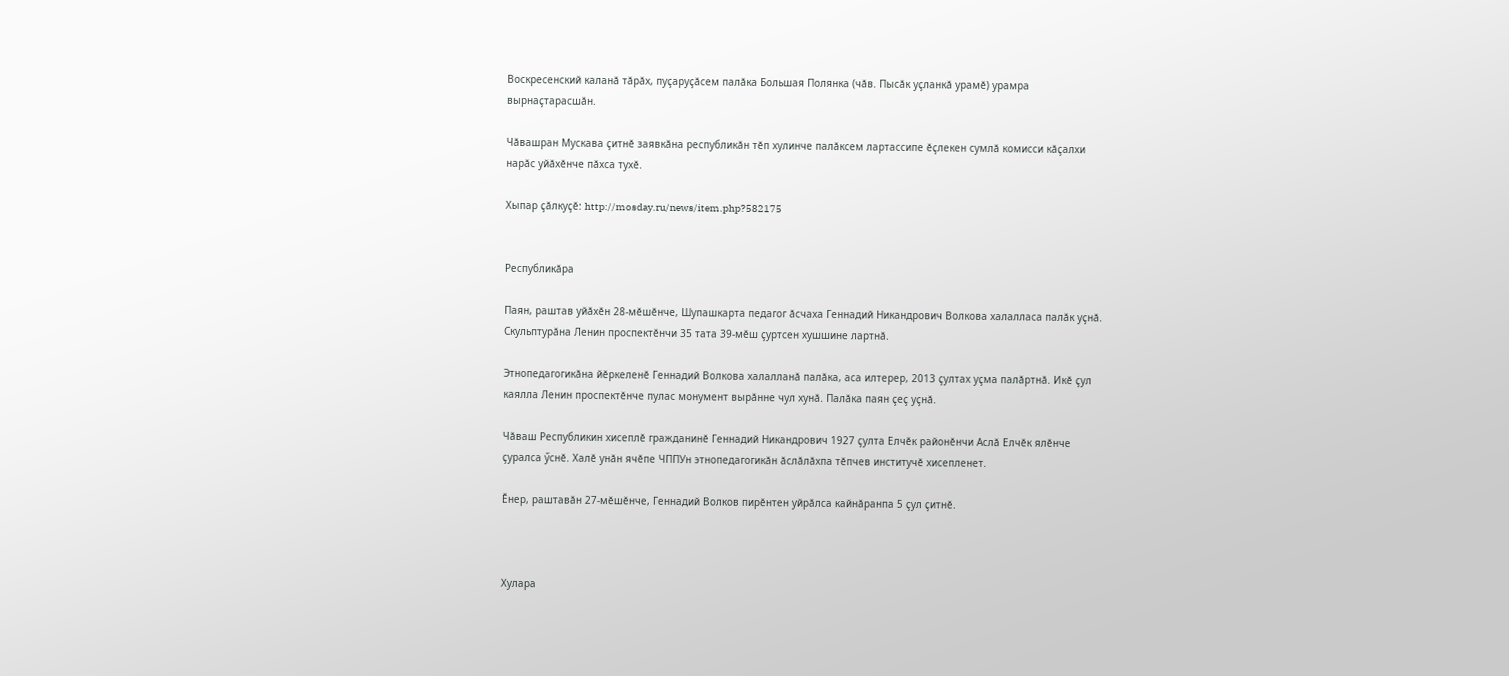Воскресенский каланӑ тӑрӑх, пуҫаруҫӑсем палӑка Большая Полянка (чӑв. Пысӑк уҫланкӑ урамӗ) урамра вырнаҫтарасшӑн.

Чӑвашран Мускава ҫитнӗ заявкӑна республикӑн тӗп хулинче палӑксем лартассипе ӗҫлекен сумлӑ комисси кӑҫалхи нарӑс уйӑхӗнче пӑхса тухӗ.

Хыпар ҫӑлкуҫӗ: http://mosday.ru/news/item.php?582175


Республикӑра

Паян, раштав уйӑхӗн 28-мӗшӗнче, Шупашкарта педагог ӑсчаха Геннадий Никандрович Волкова халалласа палӑк уҫнӑ. Скульптурӑна Ленин проспектӗнчи 35 тата 39-мӗш ҫуртсен хушшине лартнӑ.

Этнопедагогикӑна йӗркеленӗ Геннадий Волкова халалланӑ палӑка, аса илтерер, 2013 ҫултах уҫма палӑртнӑ. Икӗ ҫул каялла Ленин проспектӗнче пулас монумент вырӑнне чул хунӑ. Палӑка паян ҫеҫ уҫнӑ.

Чӑваш Республикин хисеплӗ гражданинӗ Геннадий Никандрович 1927 ҫулта Елчӗк районӗнчи Аслӑ Елчӗк ялӗнче ҫуралса ӳснӗ. Халӗ унӑн ячӗпе ЧППУн этнопедагогикӑн ӑслӑлӑхпа тӗпчев институчӗ хисепленет.

Ӗнер, раштавӑн 27-мӗшӗнче, Геннадий Волков пирӗнтен уйрӑлса кайнӑранпа 5 ҫул ҫитнӗ.



Хулара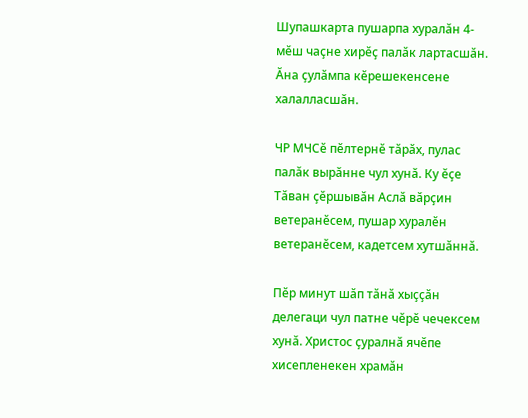Шупашкарта пушарпа хуралӑн 4-мӗш чаҫне хирӗҫ палӑк лартасшӑн. Ӑна ҫулӑмпа кӗрешекенсене халалласшӑн.

ЧР МЧСӗ пӗлтернӗ тӑрӑх, пулас палӑк вырӑнне чул хунӑ. Ку ӗҫе Тӑван ҫӗршывӑн Аслӑ вӑрҫин ветеранӗсем, пушар хуралӗн ветеранӗсем, кадетсем хутшӑннӑ.

Пӗр минут шӑп тӑнӑ хыҫҫӑн делегаци чул патне чӗрӗ чечексем хунӑ. Христос ҫуралнӑ ячӗпе хисепленекен храмӑн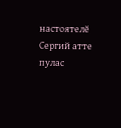настоятелӗ Сергий атте пулас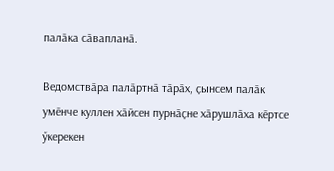палӑка сӑвапланӑ.

Ведомствӑра палӑртнӑ тӑрӑх, ҫынсем палӑк умӗнче куллен хӑйсен пурнӑҫне хӑрушлӑха кӗртсе ӳкерекен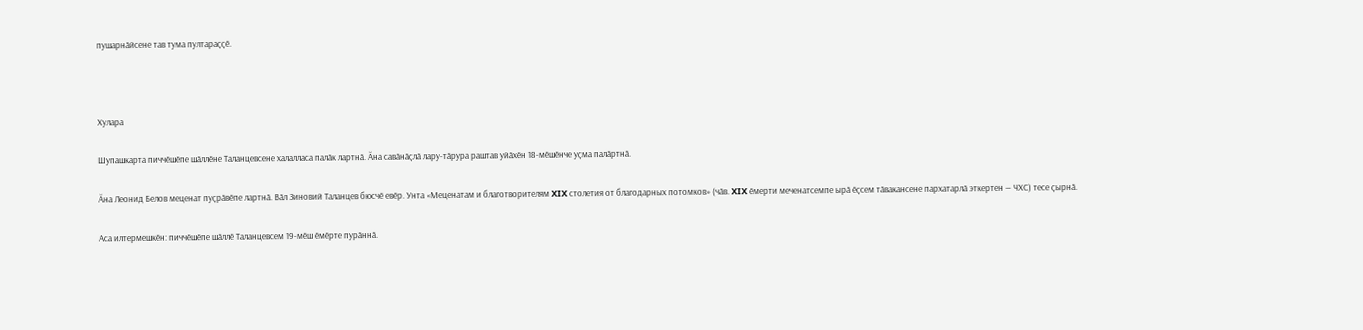пушарнӑйсене тав тума пултараҫҫӗ.



Хулара

Шупашкарта пиччӗшӗпе шӑллӗне Таланцевсене халалласа палӑк лартнӑ. Ӑна савӑнӑҫлӑ лару-тӑрура раштав уйӑхӗн 18-мӗшӗнче уҫма палӑртнӑ.

Ӑна Леонид Белов меценат пуҫрӑвӗпе лартнӑ. Вӑл Зиновий Таланцев бюсчӗ евӗр. Унта «Меценатам и благотворителям XIX столетия от благодарных потомков» (чӑв. XIX ӗмерти меченатсемпе ырӑ ӗҫсем тӑвакансене пархатарлӑ эткертен — ЧХС) тесе ҫырнӑ.

Аса илтермешкӗн: пиччӗшӗпе шӑллӗ Таланцевсем 19-мӗш ӗмӗрте пурӑннӑ.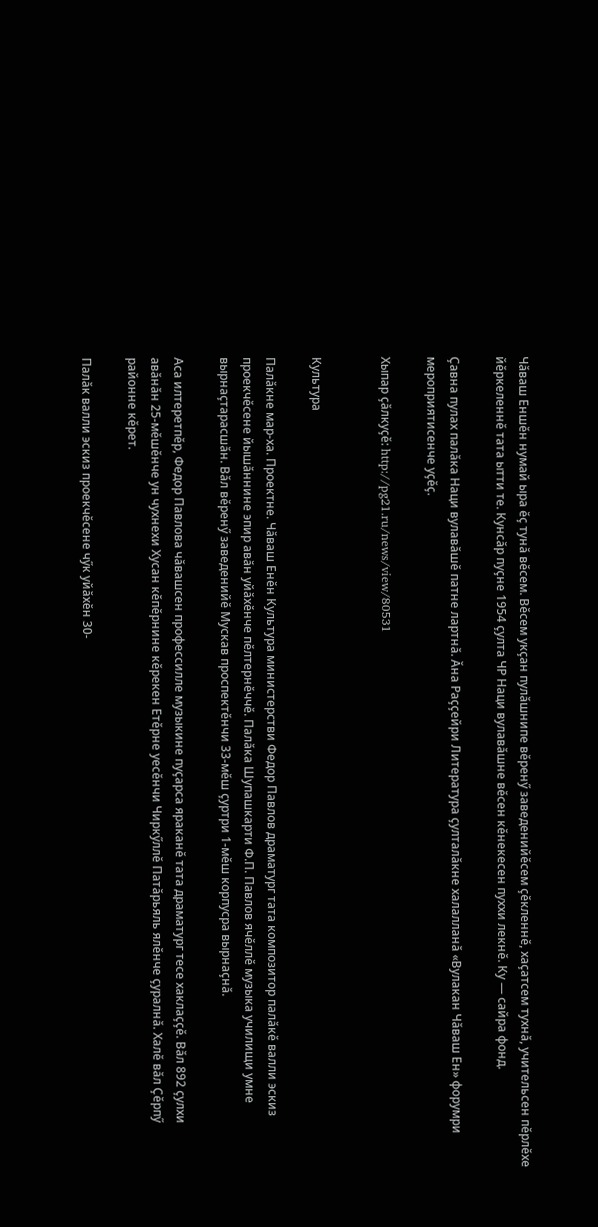Чӑваш Еншӗн нумай ыра ӗҫ тунӑ вӗсем. Вӗсем укҫан пулӑшнипе вӗренӳ заведенийӗсем ҫӗкленнӗ, хаҫатсем тухнӑ, учительсен пӗрлӗхе йӗркеленнӗ тата ытти те. Кунсӑр пуҫне 1954 ҫулта ЧР Наци вулавӑшне вӗсен кӗнекесен пуххи лекнӗ. Ку — сайра фонд.

Ҫавна пулах палӑка Наци вулавӑшӗ патне лартнӑ. Ӑна Раҫҫейри Литература ҫулталӑкне халалланӑ «Вулакан Чӑваш Ен» форумри мероприятисенче уҫӗҫ.

Хыпар ҫӑлкуҫӗ: http://pg21.ru/news/view/80531


Культура

Палӑкне мар-ха. Проектне. Чӑваш Енӗн Культура министерстви Федор Павлов драматург тата композитор палӑкӗ валли эскиз проекчӗсене йышӑннине эпир авӑн уйӑхӗнче пӗлтернӗччӗ. Палӑка Шупашкарти Ф.П. Павлов ячӗллӗ музыка училищи умне вырнаҫтарасшӑн. Вӑл вӗренӳ заведенийӗ Мускав проспектӗнчи 33-мӗш ҫуртри 1-мӗш корпусра вырнаҫнӑ.

Аса илтеретпӗр, Федор Павлова чӑвашсен профессилле музыкине пуҫарса яраканӗ тата драматург тесе хаклаҫҫӗ. Вӑл 892 ҫулхи авӑнӑн 25-мӗшӗнче ун чухнехи Хусан кӗпӗрнине кӗрекен Етӗрне уесӗнчи Чиркӳллӗ Патӑрьяль ялӗнче ҫуралнӑ. Халӗ вӑл Ҫӗрпӳ районне кӗрет.

Палӑк валли эскиз проекчӗсене чӳк уйӑхӗн 30-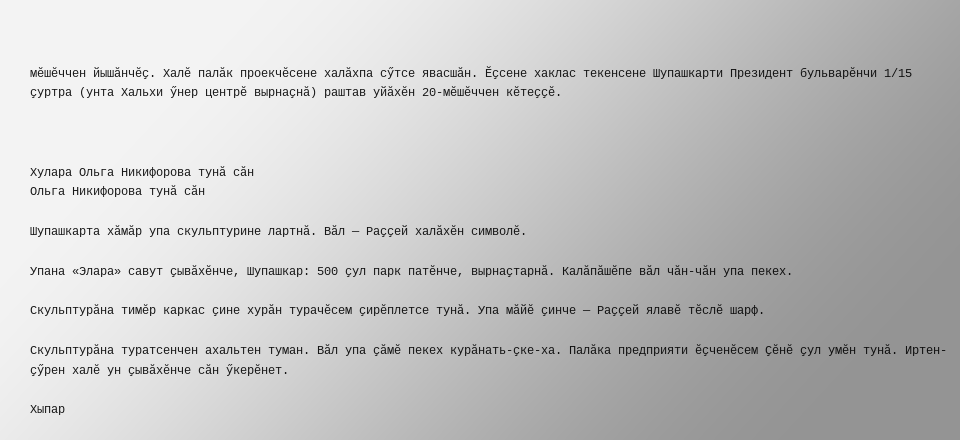мӗшӗччен йышӑнчӗҫ. Халӗ палӑк проекчӗсене халӑхпа сӳтсе явасшӑн. Ӗҫсене хаклас текенсене Шупашкарти Президент бульварӗнчи 1/15 ҫуртра (унта Хальхи ӳнер центрӗ вырнаҫнӑ) раштав уйӑхӗн 20-мӗшӗччен кӗтеҫҫӗ.



Хулара Ольга Никифорова тунӑ сӑн
Ольга Никифорова тунӑ сӑн

Шупашкарта хӑмӑр упа скульптурине лартнӑ. Вӑл — Раҫҫей халӑхӗн символӗ.

Упана «Элара» савут ҫывӑхӗнче, Шупашкар: 500 ҫул парк патӗнче, вырнаҫтарнӑ. Калӑпӑшӗпе вӑл чӑн-чӑн упа пекех.

Скульптурӑна тимӗр каркас ҫине хурӑн турачӗсем ҫирӗплетсе тунӑ. Упа мӑйӗ ҫинче — Раҫҫей ялавӗ тӗслӗ шарф.

Скульптурӑна туратсенчен ахальтен туман. Вӑл упа ҫӑмӗ пекех курӑнать-ҫке-ха. Палӑка предприяти ӗҫченӗсем Ҫӗнӗ ҫул умӗн тунӑ. Иртен-ҫӳрен халӗ ун ҫывӑхӗнче сӑн ӳкерӗнет.

Хыпар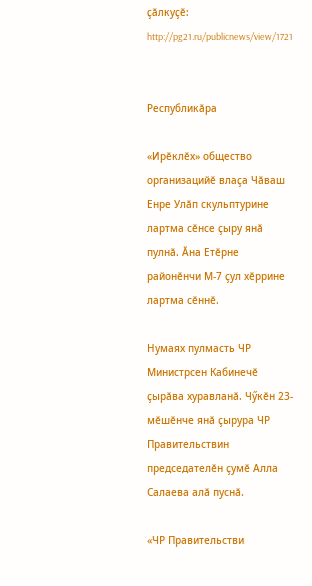ҫӑлкуҫӗ: http://pg21.ru/publicnews/view/1721


Республикӑра

«Ирӗклӗх» общество организацийӗ влаҫа Чӑваш Енре Улӑп скульптурине лартма сӗнсе ҫыру янӑ пулнӑ. Ӑна Етӗрне районӗнчи М-7 ҫул хӗррине лартма сӗннӗ.

Нумаях пулмасть ЧР Министрсен Кабинечӗ ҫырӑва хуравланӑ. Чӳкӗн 23-мӗшӗнче янӑ ҫырура ЧР Правительствин председателӗн ҫумӗ Алла Салаева алӑ пуснӑ.

«ЧР Правительстви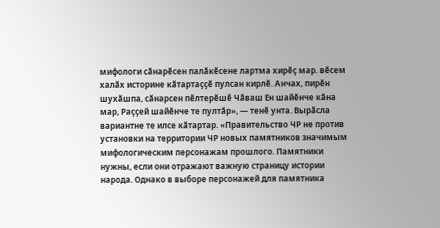мифологи сӑнарӗсен палӑкӗсене лартма хирӗҫ мар. вӗсем халӑх историне кӑтартаҫҫӗ пулсан кирлӗ. Анчах, пирӗн шухӑшпа, сӑнарсен пӗлтерӗшӗ Чӑваш Ен шайӗнче кӑна мар, Раҫҫей шайӗнче те пултӑр», — тенӗ унта. Вырӑсла вариантне те илсе кӑтартар. «Правительство ЧР не против установки на территории ЧР новых памятников значимым мифологическим персонажам прошлого. Памятники нужны, если они отражают важную страницу истории народа. Однако в выборе персонажей для памятника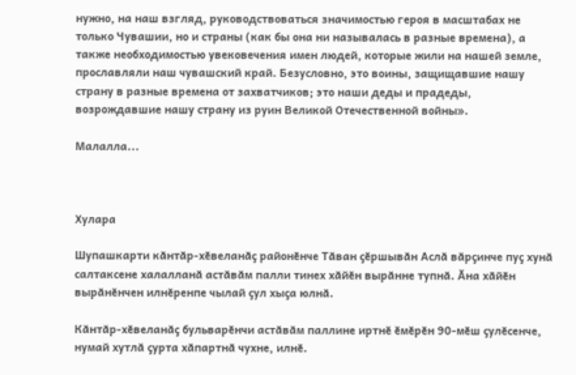нужно, на наш взгляд, руководствоваться значимостью героя в масштабах не только Чувашии, но и страны (как бы она ни называлась в разные времена), а также необходимостью увековечения имен людей, которые жили на нашей земле, прославляли наш чувашский край. Безусловно, это воины, защищавшие нашу страну в разные времена от захватчиков; это наши деды и прадеды, возрождавшие нашу страну из руин Великой Отечественной войны».

Малалла...



Хулара

Шупашкарти кӑнтӑр-хӗвеланӑҫ районӗнче Тӑван ҫӗршывӑн Аслӑ вӑрҫинче пуҫ хунӑ салтаксене халалланӑ астӑвӑм палли тинех хӑйӗн вырӑнне тупнӑ. Ӑна хӑйӗн вырӑнӗнчен илнӗренпе чылай ҫул хыҫа юлнӑ.

Кӑнтӑр-хӗвеланӑҫ бульварӗнчи астӑвӑм паллине иртнӗ ӗмӗрӗн 90-мӗш ҫулӗсенче, нумай хутлӑ ҫурта хӑпартнӑ чухне, илнӗ.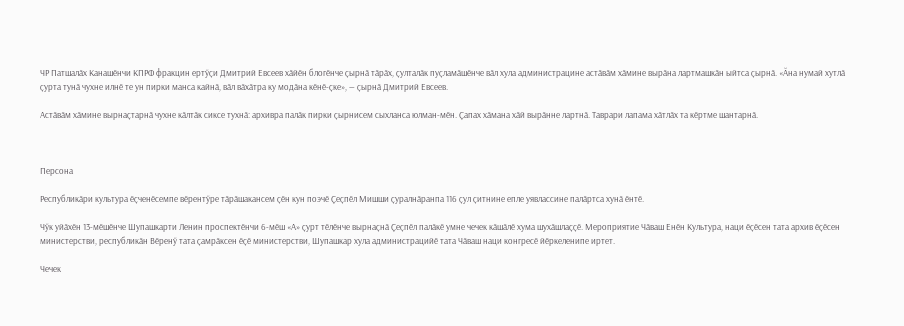ЧР Патшалӑх Канашӗнчи КПРФ фракцин ертӳҫи Дмитрий Евсеев хӑйӗн блогӗнче ҫырнӑ тӑрӑх, ҫулталӑк пуҫламӑшӗнче вӑл хула администрацине астӑвӑм хӑмине вырӑна лартмашкӑн ыйтса ҫырнӑ. «Ӑна нумай хутлӑ ҫурта тунӑ чухне илнӗ те ун пирки манса кайнӑ, вӑл вӑхӑтра ку модӑна кӗнӗ-ҫке», — ҫырнӑ Дмитрий Евсеев.

Астӑвӑм хӑмине вырнаҫтарнӑ чухне кӑлтӑк сиксе тухнӑ: архивра палӑк пирки ҫырнисем сыхланса юлман-мӗн. Ҫапах хӑмана хӑй вырӑнне лартнӑ. Таврари лапама хӑтлӑх та кӗртме шантарнӑ.



Персона

Республикӑри культура ӗҫченӗсемпе вӗрентӳре тӑрӑшакансем ҫӗн кун поэчӗ Ҫеҫпӗл Мишши ҫуралнӑранпа 116 ҫул ҫитнине епле уявлассине палӑртса хунӑ ӗнтӗ.

Чӳк уйӑхӗн 13-мӗшӗнче Шупашкарти Ленин проспектӗнчи 6-мӗш «А» ҫурт тӗлӗнче вырнаҫнӑ Ҫеҫпӗл палӑкӗ умне чечек кӑшӑлӗ хума шухӑшлаҫҫӗ. Мероприятие Чӑваш Енӗн Культура, наци ӗҫӗсен тата архив ӗҫӗсен министерстви, республикӑн Вӗренӳ тата ҫамрӑксен ӗҫӗ министерстви, Шупашкар хула администрацийӗ тата Чӑваш наци конгресӗ йӗркеленипе иртет.

Чечек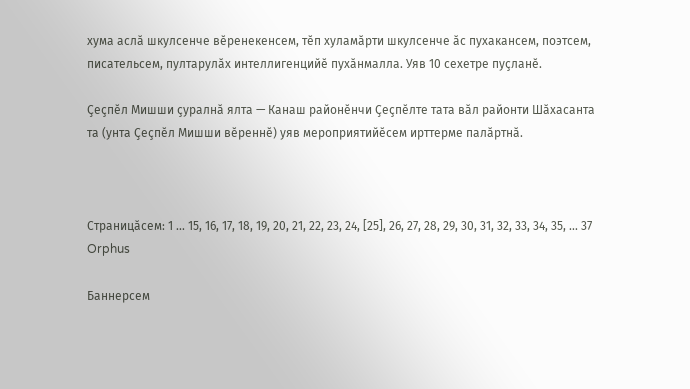хума аслӑ шкулсенче вӗренекенсем, тӗп хуламӑрти шкулсенче ӑс пухакансем, поэтсем, писательсем, пултарулӑх интеллигенцийӗ пухӑнмалла. Уяв 10 сехетре пуҫланӗ.

Ҫеҫпӗл Мишши ҫуралнӑ ялта — Канаш районӗнчи Ҫеҫпӗлте тата вӑл районти Шӑхасанта та (унта Ҫеҫпӗл Мишши вӗреннӗ) уяв мероприятийӗсем ирттерме палӑртнӑ.



Страницӑсем: 1 ... 15, 16, 17, 18, 19, 20, 21, 22, 23, 24, [25], 26, 27, 28, 29, 30, 31, 32, 33, 34, 35, ... 37
Orphus

Баннерсем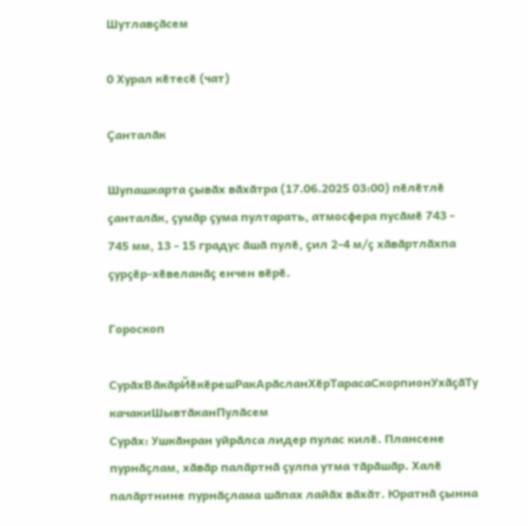Шутлавҫӑсем

0 Хурал кӗтесӗ (чат)

Ҫанталӑк

Шупашкарта ҫывӑх вӑхӑтра (17.06.2025 03:00) пӗлӗтлӗ ҫанталӑк, ҫумӑр ҫума пултарать, атмосфера пусӑмӗ 743 - 745 мм, 13 - 15 градус ӑшӑ пулӗ, ҫил 2-4 м/ҫ хӑвӑртлӑхпа ҫурҫӗр-хӗвеланӑҫ енчен вӗрӗ.

Гороскоп

СурӑхВӑкӑрЙӗкӗрешРакАрӑсланХӗрТарасаСкорпионУхӑҫӑТу качакиШывтӑканПулӑсем
Сурӑх: Ушкӑнран уйрӑлса лидер пулас килӗ. Плансене пурнӑҫлам, хӑвӑр палӑртнӑ ҫулпа утма тӑрӑшӑр. Халӗ палӑртнине пурнӑҫлама шӑпах лайӑх вӑхӑт. Юратнӑ ҫынна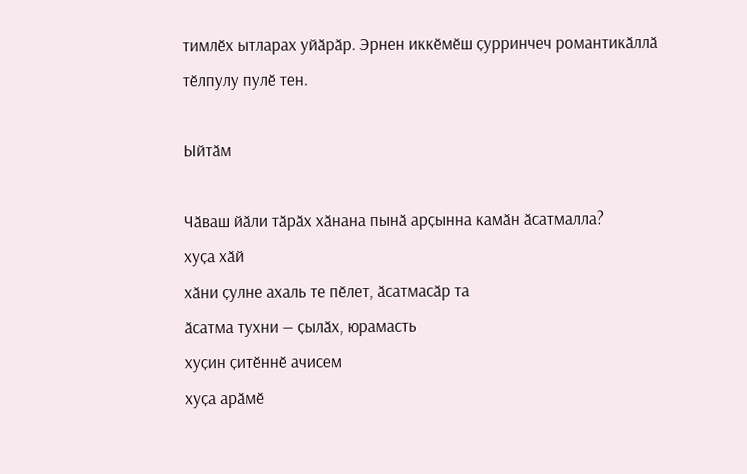тимлӗх ытларах уйӑрӑр. Эрнен иккӗмӗш ҫурринчеч романтикӑллӑ тӗлпулу пулӗ тен.

Ыйтӑм

Чӑваш йӑли тӑрӑх хӑнана пынӑ арҫынна камӑн ӑсатмалла?
хуҫа хӑй
хӑни ҫулне ахаль те пӗлет, ӑсатмасӑр та
ӑсатма тухни — ҫылӑх, юрамасть
хуҫин ҫитӗннӗ ачисем
хуҫа арӑмӗ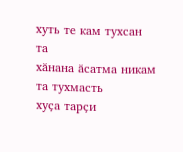хуть те кам тухсан та
хӑнана ӑсатма никам та тухмасть
хуҫа тарҫи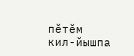пӗтӗм кил-йышпа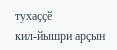тухаҫҫӗ
кил-йышри арҫын